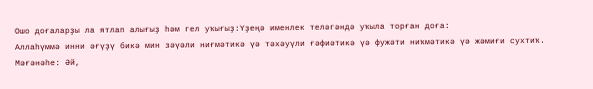Ошо доғаларҙы ла ятлап алығыҙ һәм гел уҡығыҙ:Үҙеңә именлек теләгәндә уҡыла торған доға:
Аллаһүммә инни әғүҙү бикә мин зәүәли ниғмәтикә үә тәхәуүли ғәфиәтикә үә фужәти ниҡмәтикә үә жәмиғи сухтиҡ.
Мәғәнәһе: Әй,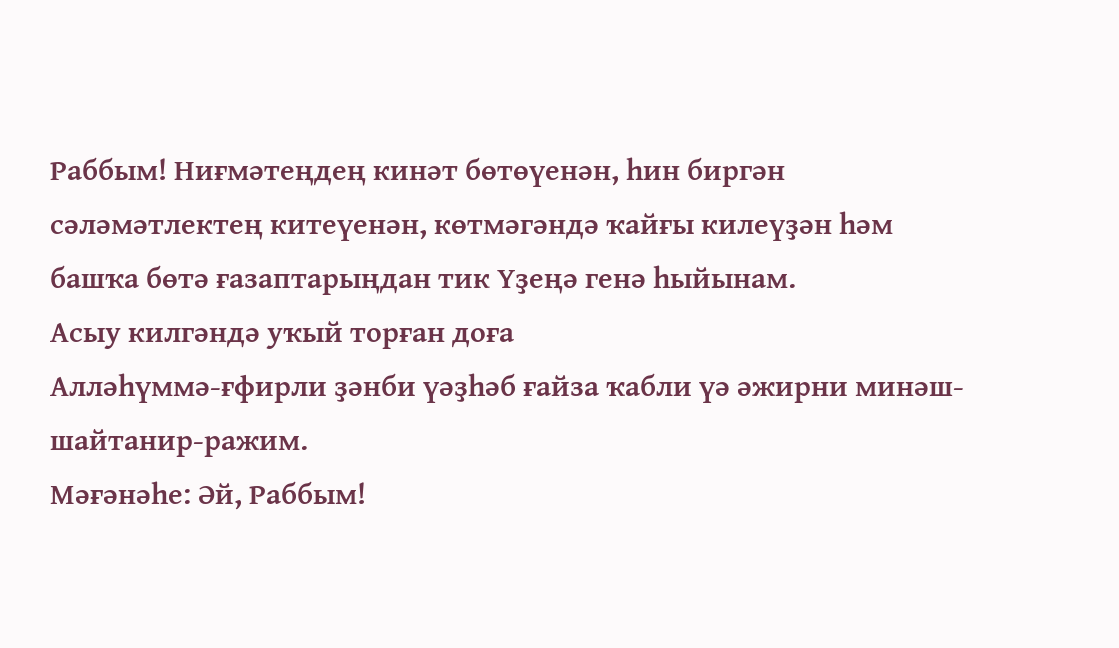Раббым! Ниғмәтеңдең кинәт бөтөүенән, һин биргән сәләмәтлектең китеүенән, көтмәгәндә ҡайғы килеүҙән һәм башҡа бөтә ғазаптарыңдан тик Үҙеңә генә һыйынам.
Асыу килгәндә уҡый торған доға
Алләһүммә-ғфирли ҙәнби үәҙһәб ғайза ҡабли үә әжирни минәш-шайтанир-ражим.
Мәғәнәһе: Әй, Раббым!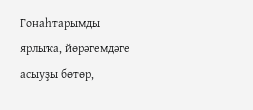Гонаһтарымды ярлыҡа, йөрәгемдәге асыуҙы бөтөр,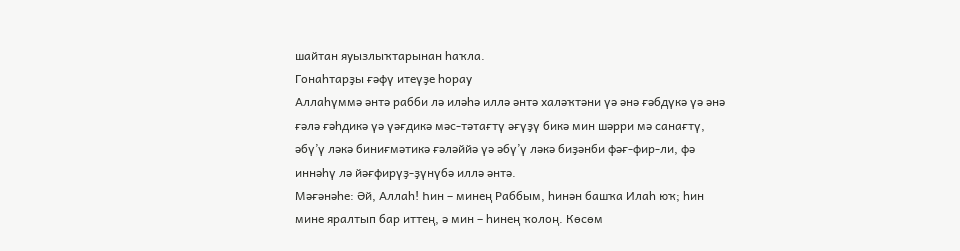шайтан яуызлыҡтарынан һаҡла.
Гонаһтарҙы ғәфү итеүҙе һорау
Аллаһүммә әнтә рабби лә иләһә иллә әнтә халәҡтәни үә әнә ғәбдүкә үә әнә ғәлә ғәһдикә үә үәғдикә мәс-тәтағтү әғүҙү бикә мин шәрри мә санағтү, әбү’ү ләкә биниғмәтикә ғәләййә үә әбү’ү ләкә биҙәнби фәғ-фир-ли, фә иннәһү лә йәғфирүҙ-ҙүнүбә иллә әнтә.
Мәғәнәһе: Әй, Аллаһ! Һин – минең Раббым, һинән башҡа Илаһ юҡ; һин мине яралтып бар иттең, ә мин – һинең ҡолоң. Көсөм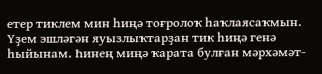етер тиклем мин һиңә тоғролоҡ һаҡлаясаҡмын. Үҙем эшләгән яуызлыҡтарҙан тик һиңә генә һыйынам. Һинең миңә ҡарата булған мәрхәмәт-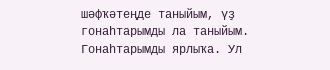шәфҡәтеңде таныйым, үҙ гонаһтарымды ла таныйым. Гонаһтарымды ярлыҡа. Ул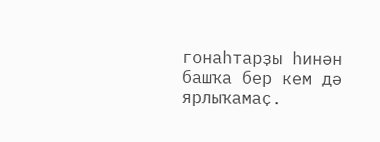гонаһтарҙы һинән башҡа бер кем дә ярлыҡамаҫ.